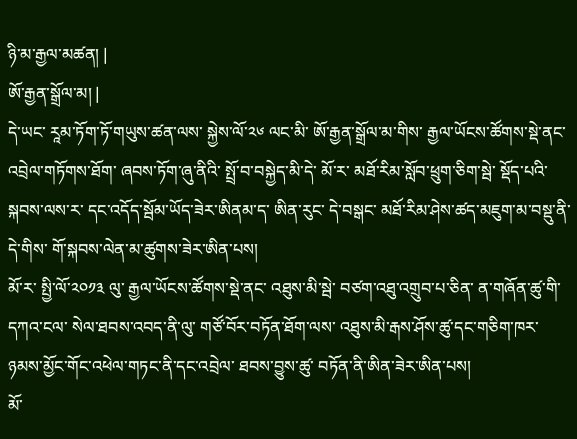ཉི་མ་རྒྱལ་མཚན། |
ཨོ་རྒྱན་སྒྲོལ་མ། |
དེ་ཡང་ རཱམ་ཏོག་ཏོ་གཡུས་ཚན་ལས་ སྐྱེས་ལོ་༢༦ ལང་མི་ ཨོ་རྒྱན་སྒྲོལ་མ་གིས་ རྒྱལ་ཡོངས་ཚོགས་སྡེ་ནང་ འབྲེལ་གཏོགས་ཐོག་ ཞབས་ཏོག་ཞུ་ནིའི་ སྤྲོ་བ་བསྐྱེད་མི་དེ་ མོ་ར་ མཐོ་རིམ་སློབ་ཕྲུག་ཅིག་སྦེ་ སྡོད་པའི་སྐབས་ལས་ར་ དང་འདོད་སྦོམ་ཡོད་ཟེར་ཨིནམ་ད་ ཨིན་རུང་ དེ་བསྒང་ མཐོ་རིམ་ཤེས་ཚད་མཇུག་མ་བསྡུ་ནི་དེ་གིས་ གོ་སྐབས་ལེན་མ་ཚུགས་ཟེར་ཨིན་པས།
མོ་ར་ སྤྱི་ལོ་༢༠༡༣ ལུ་ རྒྱལ་ཡོངས་ཚོགས་སྡེ་ནང་ འཐུས་མི་སྦེ་ བཙག་འཐུ་འགྲུབ་པ་ཅིན་ ན་གཞོན་ཚུ་གི་དཀའ་ངལ་ སེལ་ཐབས་འབད་ནི་ལུ་ གཙོ་བོར་བཏོན་ཐོག་ལས་ འཐུས་མི་རྒས་ཤོས་ཚུ་དང་གཅིག་ཁར་ ཉམས་མྱོང་གོང་འཕེལ་གཏང་ནི་དང་འབྲེལ་ ཐབས་བྱུས་ཚུ་ བཏོན་ནི་ཨིན་ཟེར་ཨིན་པས།
མོ་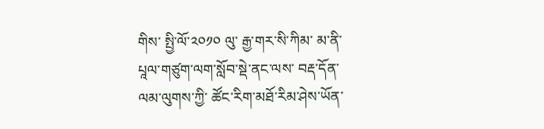གིས་ སྤྱི་ལོ་༢༠༡༠ ལུ་ རྒྱ་གར་སི་ཀིམ་ མ་ནི་པཱལ་གཙུག་ལག་སློབ་སྡེ་ནང་ལས་ བརྡ་དོན་ལམ་ལུགས་ཀྱི་ ཚོང་རིག་མཐོ་རིམ་ཤེས་ཡོན་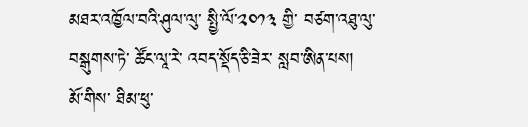མཐར་འཁྱོལ་བའི་ཤུལ་ལུ་ སྤྱི་ལོ་༢༠༡༣ གྱི་ བཙག་འཐུ་ལུ་བསྒུགས་ཏེ་ ཚོང་ལཱ་རེ་ འབད་སྡོད་ཅི་ཟེར་ སླབ་ཨིན་པས།
མོ་གིས་ ཐིམ་ཕུ་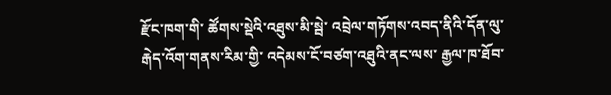རྫོང་ཁག་གི་ ཚོགས་སྡེའི་འཐུས་མི་སྦེ་ འབྲེལ་གཏོགས་འབད་ནིའི་དོན་ལུ་ རྒེད་འོག་གནས་རིམ་གྱི་ འདེམས་ངོ་བཙག་འཐུའི་ནང་ལས་ རྒྱལ་ཁ་ཐོབ་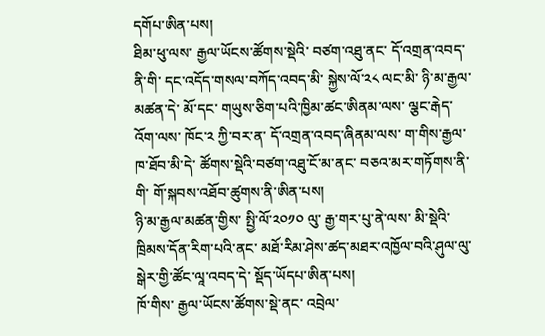དགོཔ་ཨིན་པས།
ཐིམ་ཕུ་ལས་ རྒྱལ་ཡོངས་ཚོགས་སྡེའི་ བཙག་འཐུ་ནང་ དོ་འགྲན་འབད་ནི་གི་ དང་འདོད་གསལ་བཀོད་འབད་མི་ སྐྱེས་ལོ་༢༨ ལང་མི་ ཉི་མ་རྒྱལ་མཚན་དེ་ མོ་དང་ གཡུས་ཅིག་པའི་ཁྱིམ་ཚང་ཨིནམ་ལས་ ལྕང་རྒེད་འོག་ལས་ ཁོང་༢ ཀྱི་བར་ན་ དོ་འགྲན་འབད་ཞིནམ་ལས་ ག་གིས་རྒྱལ་ཁ་ཐོབ་མི་དེ་ ཚོགས་སྡེའི་བཙག་འཐུ་ངོ་མ་ནང་ བཅའ་མར་གཏོགས་ནི་གི་ གོ་སྐབས་འཐོབ་ཚུགས་ནི་ཨིན་པས།
ཉི་མ་རྒྱལ་མཚན་གྱིས་ སྤྱི་ལོ་༢༠༡༠ ལུ་ རྒྱ་གར་པུ་ནེ་ལས་ མི་སྡེའི་ཁྲིམས་དོན་རིག་པའི་ནང་ མཐོ་རིམ་ཤེས་ཚད་མཐར་འཁྱོལ་བའི་ཤུལ་ལུ་ སྒེར་གྱི་ཚོང་ལཱ་འབད་དེ་ སྡོད་ཡོདཔ་ཨིན་པས།
ཁོ་གིས་ རྒྱལ་ཡོངས་ཚོགས་སྡེ་ནང་ འབྲེལ་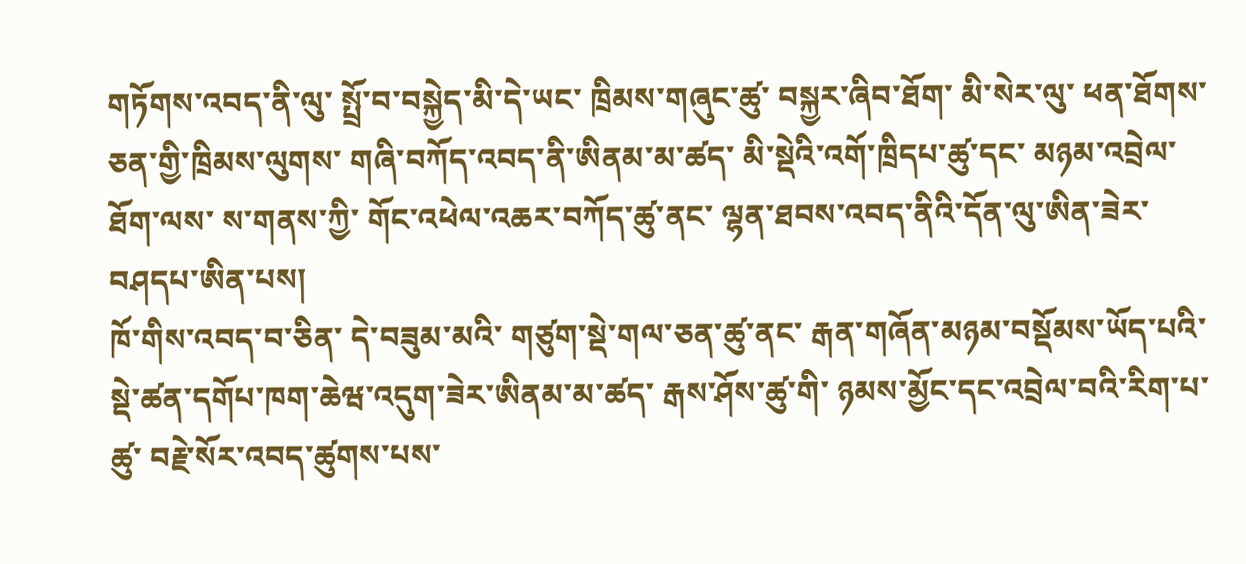གཏོགས་འབད་ནི་ལུ་ སྤྲོ་བ་བསྐྱེད་མི་དེ་ཡང་ ཁྲིམས་གཞུང་ཚུ་ བསྐྱར་ཞིབ་ཐོག་ མི་སེར་ལུ་ ཕན་ཐོགས་ཅན་གྱི་ཁྲིམས་ལུགས་ གཞི་བཀོད་འབད་ནི་ཨིནམ་མ་ཚད་ མི་སྡེའི་འགོ་ཁྲིདཔ་ཚུ་དང་ མཉམ་འབྲེལ་ཐོག་ལས་ ས་གནས་ཀྱི་ གོང་འཕེལ་འཆར་བཀོད་ཚུ་ནང་ ལྷན་ཐབས་འབད་ནིའི་དོན་ལུ་ཨིན་ཟེར་ བཤདཔ་ཨིན་པས།
ཁོ་གིས་འབད་བ་ཅིན་ དེ་བཟུམ་མའི་ གཙུག་སྡེ་གལ་ཅན་ཚུ་ནང་ རྒན་གཞོན་མཉམ་བསྡོམས་ཡོད་པའི་ སྡེ་ཚན་དགོཔ་ཁག་ཆེཝ་འདུག་ཟེར་ཨིནམ་མ་ཚད་ རྒས་ཤོས་ཚུ་གི་ ཉམས་མྱོང་དང་འབྲེལ་བའི་རིག་པ་ཚུ་ བརྗེ་སོར་འབད་ཚུགས་པས་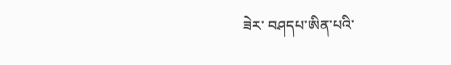ཟེར་ བཤདཔ་ཨིན་པའི་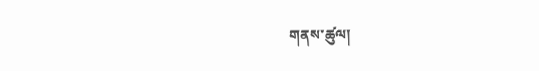གནས་ཚུལ།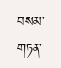བསམ་གཏན་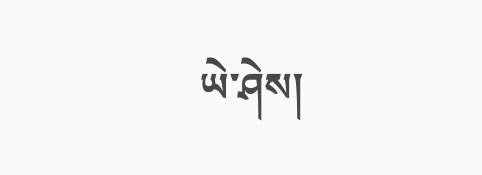ཡེ་ཤེས།